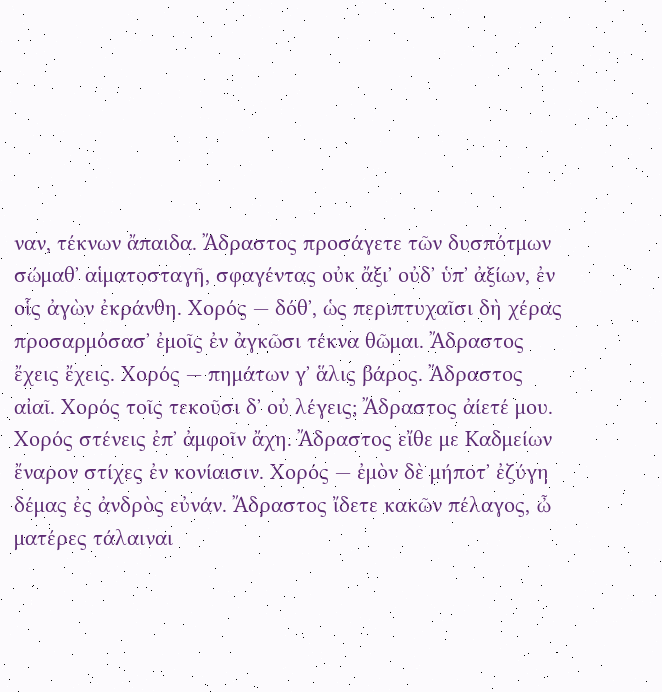ναν, τέκνων ἄπαιδα. Ἄδραστος προσάγετε τῶν δυσπότμων σώμαθʼ αἱματοσταγῆ, σφαγέντας οὐκ ἄξιʼ οὐδʼ ὑπʼ ἀξίων, ἐν οἷς ἀγὼν ἐκράνθη. Χορός — δόθʼ, ὡς περιπτυχαῖσι δὴ χέρας προσαρμόσασʼ ἐμοῖς ἐν ἀγκῶσι τέκνα θῶμαι. Ἄδραστος ἔχεις ἔχεις. Χορός — πημάτων γʼ ἅλις βάρος. Ἄδραστος αἰαῖ. Χορός τοῖς τεκοῦσι δʼ οὐ λέγεις; Ἄδραστος ἀίετέ μου. Χορός στένεις ἐπʼ ἀμφοῖν ἄχη. Ἄδραστος εἴθε με Καδμείων ἔναρον στίχες ἐν κονίαισιν. Χορός — ἐμὸν δὲ μήποτʼ ἐζύγη δέμας ἐς ἀνδρὸς εὐνάν. Ἄδραστος ἴδετε κακῶν πέλαγος, ὦ ματέρες τάλαιναι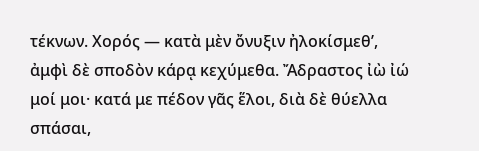τέκνων. Χορός — κατὰ μὲν ὄνυξιν ἠλοκίσμεθʼ, ἀμφὶ δὲ σποδὸν κάρᾳ κεχύμεθα. Ἄδραστος ἰὼ ἰώ μοί μοι· κατά με πέδον γᾶς ἕλοι, διὰ δὲ θύελλα σπάσαι,